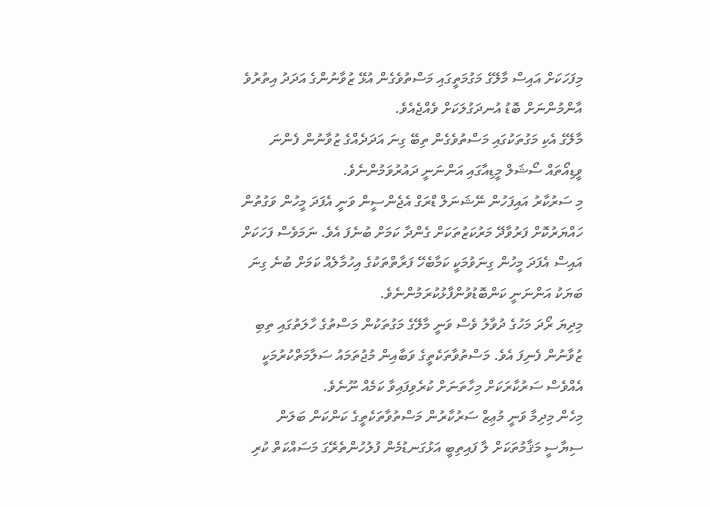މިފަހަކަށް އައިސް މާލޭގެ މަގުމަތީގައި މަސްތުވެގެން އުޅޭ ޒުވާނުންގެ އަދަދު އިތުރުވެ އާންމުންނަށް ބޮޑު އުނދަގުލަކަށް ވެއްޖެއެވެ.
މާލޭގެ އެކި މަގުތަކުގައި މަސްތުވެގެން ތިބޭ ގިނަ އަދަދެއްގެ ޒުވާނުން ފެންނަ ވީޑިއޯތައް ސޯޝަލް މީޑިއާގައި އަންނަނީ ދައުރުވަމުންނެވެ.
މި ސަރުކާރު އައިފަހުން ނޭޝަނަލް ޑްރަގް އެޖެންސީން ވަނީ އެފަދަ މީހުން ވަގުތުން ހައްޔަރުކޮށް ފަރުވާދޭ މަރުކަޒުތަކަށް ގެންދާ ކަމަށް ބުނެފަ އެވެ. ނަމަވެސް ފަހަކަށް އައިސް އެފަދަ މީހުން ގިނަވުމަކީ ކަމާބެހޭ ފަރާތްތަކުގެ އިހުމާލެއް ކަމަށް ބުނެ ގިނަ ބަޔަކު އަންނަނީ ކަންބޮޑުވުންފާޅުކުރަމުންނެވެ.
މިދިޔަ ރޯދަ މަހުގެ ދުވާލު ވެސް ވަނީ މާލޭގެ މަގުތަކުން މަސްތުގެ ހާލަތުގައި ތިބި ޒުވާނުން ފެނިފަ އެވެ. މަސްތުވާތަކެތީގެ ވަބާއިން މުޖުތަމައު ސަލާމަތްކުރުމަކީ އެއްވެސް ސަރުކާރަކަށް މިހާތަނަށް ކުރެވިފައިވާ ކަމެއް ނޫނެވެ.
މިހެން މިދިމާ ވަނީ މުޢިޒް ސަރުކާރުން މަސްތުވާތަކެތީގެ ކަންކަން ބަލަން ސިޔާސީ މަޤާމުތަކަށް ލާ ފައިތިބީ އަޅުގަނޑުމެން ފުލުހުންތެރޭގަ މަސައްކަތް ކުރި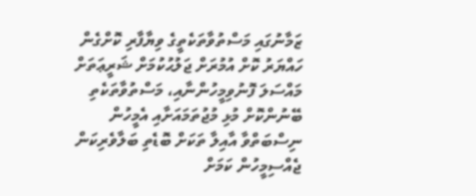ޒަމާނުގައި މަސްތުވާތަކެތީގެ ވިޔާފާރި ކޮށްގެން ހައްޔަރު ކޮށް އުމުރަށް ޖަލުޙުކުމަށް ޝަރީޢަތަށް މައްސަލަ ފޮނުވިމީހުންނާއި، މަސްތުވާތަކެތި ބޭނުންކޮށް މުޅި މުޖުތަމައަށާއި އެމީހުން ނިސްބަތްވާ އާއިލާ ތަކަށް ބޮޑެތި ބަލާވެރިކަން ޖެއްސިމީހުން ކަމަށް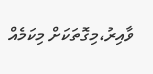ވާއިރު،މިގޮތަކަށް މިކަމެއް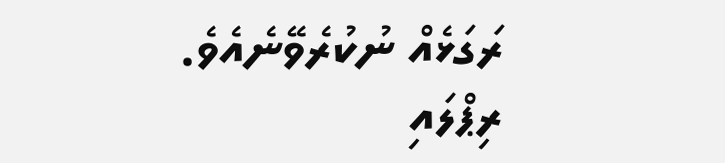ރަގަޅެއް ނުކުރެވޭނެއެވެ.
ރިޕްލައި